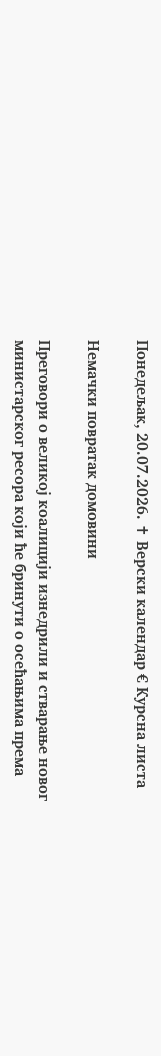Понедељак, 20.07.2026. ✝ Верски календар € Курсна листа

Немачки повратак домовини

Преговори о великој коалицији изнедрили и стварање новог министарског ресора који ће бринути о осећањима према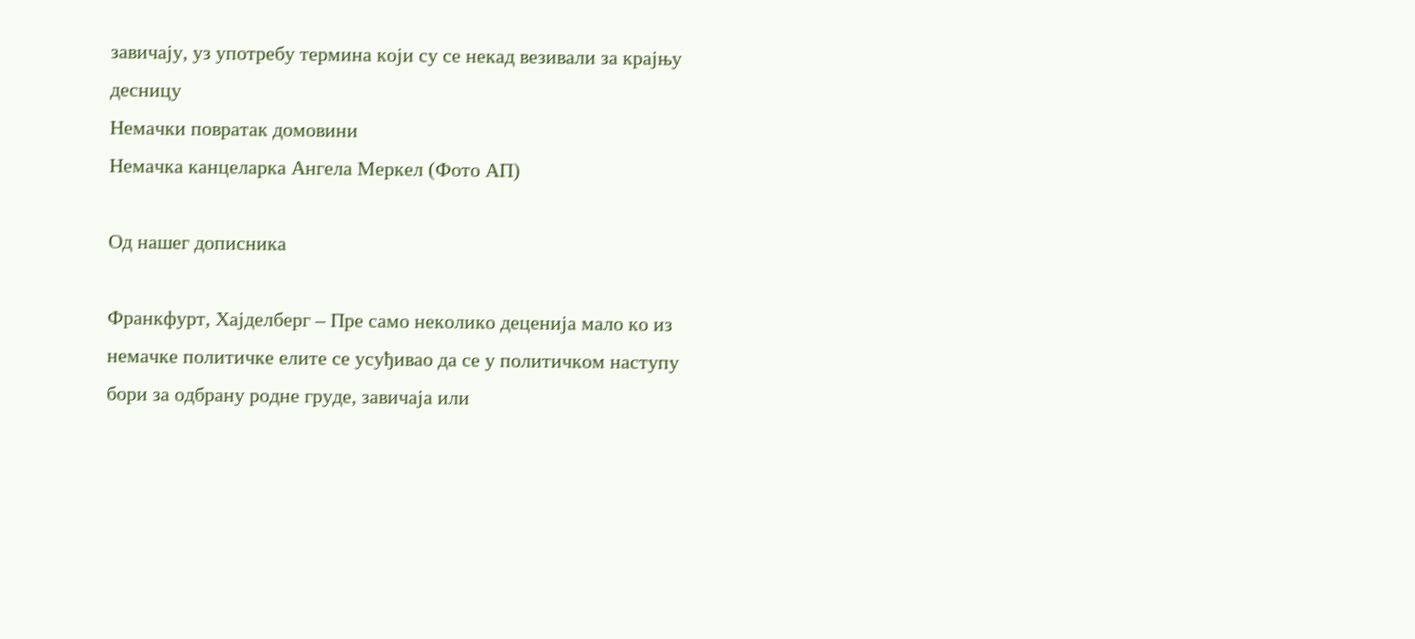завичају, уз употребу термина који су се некад везивали за крајњу десницу
Немачки повратак домовини
Немачка канцеларка Ангела Меркел (Фото АП)

Од нашег дописника

Франкфурт, Хајделберг – Пре само неколико деценија мало ко из немачке политичке елите се усуђивао да се у политичком наступу бори за одбрану родне груде, завичаја или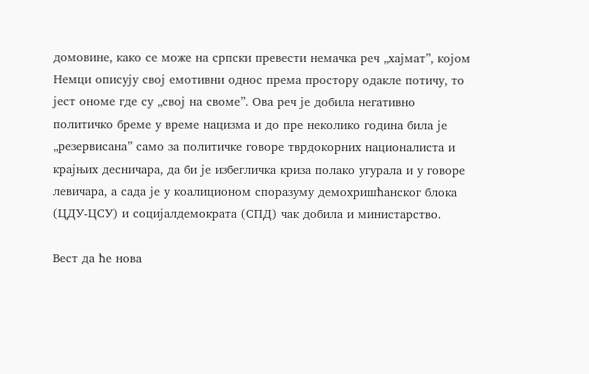домовине, како се може на српски превести немачка реч „хајмат”, којом Немци описују свој емотивни однос према простору одакле потичу, то јест ономе где су „свој на своме”. Ова реч је добила негативно политичко бреме у време нацизма и до пре неколико година била је „резервисана” само за политичке говоре тврдокорних националиста и крајњих десничара, да би је избегличка криза полако угурала и у говоре левичара, а сада је у коалиционом споразуму демохришћанског блока (ЦДУ-ЦСУ) и социјалдемократа (СПД) чак добила и министарство.

Вест да ће нова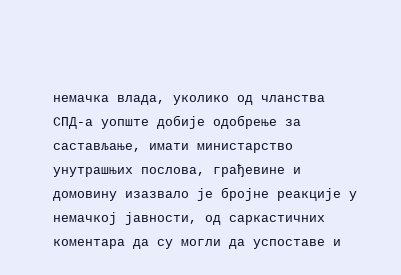немачка влада, уколико од чланства СПД-а уопште добије одобрење за састављање, имати министарство унутрашњих послова, грађевине и домовину изазвало је бројне реакције у немачкој јавности, од саркастичних коментара да су могли да успоставе и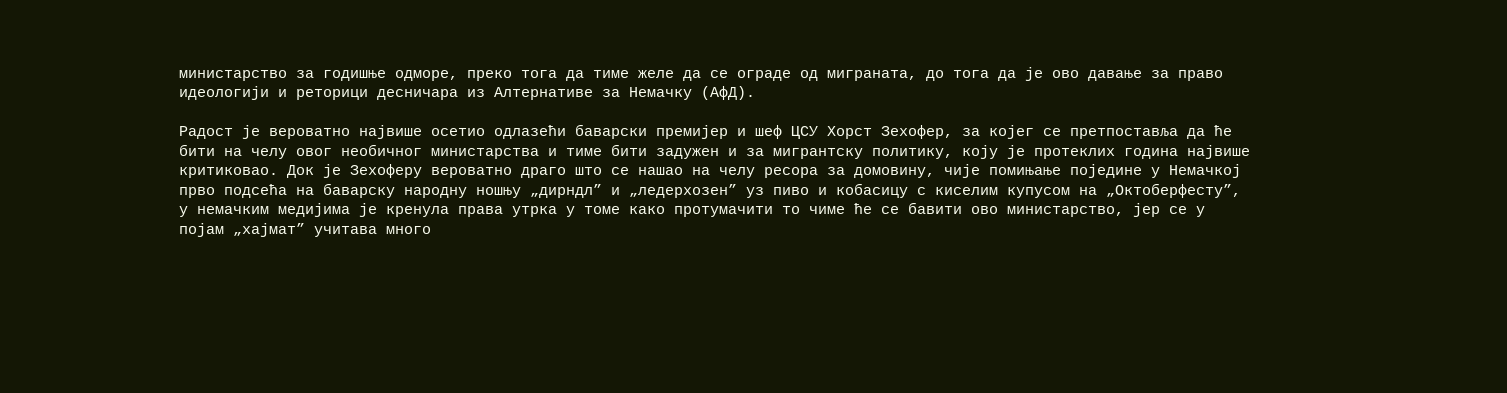министарство за годишње одморе, преко тога да тиме желе да се ограде од миграната, до тога да је ово давање за право идеологији и реторици десничара из Алтернативе за Немачку (АфД).

Радост је вероватно највише осетио одлазећи баварски премијер и шеф ЦСУ Хорст Зехофер, за којег се претпоставља да ће бити на челу овог необичног министарства и тиме бити задужен и за мигрантску политику, коју је протеклих година највише критиковао. Док је Зехоферу вероватно драго што се нашао на челу ресора за домовину, чије помињање поједине у Немачкој прво подсећа на баварску народну ношњу „дирндл” и „ледерхозен” уз пиво и кобасицу с киселим купусом на „Октоберфесту”, у немачким медијима је кренула права утрка у томе како протумачити то чиме ће се бавити ово министарство, јер се у појам „хајмат” учитава много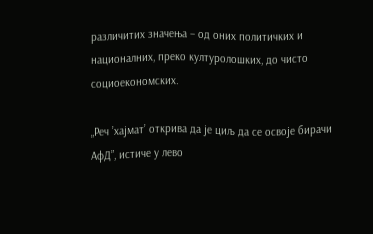различитих значења – од оних политичких и националних, преко културолошких, до чисто социоекономских.

„Реч ’хајмат’ открива да је циљ да се освоје бирачи АфД”, истиче у лево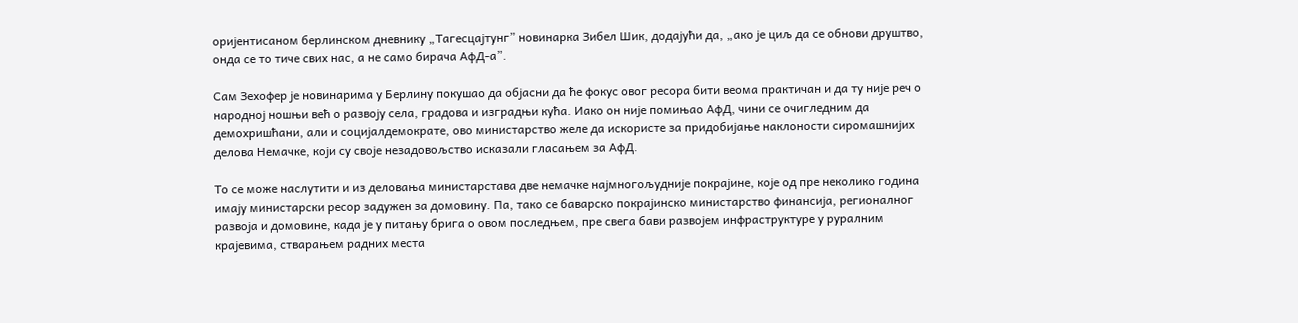оријентисаном берлинском дневнику „Тагесцајтунг” новинарка Зибел Шик, додајући да, „ако је циљ да се обнови друштво, онда се то тиче свих нас, а не само бирача АфД-а”.

Сам Зехофер је новинарима у Берлину покушао да објасни да ће фокус овог ресора бити веома практичан и да ту није реч о народној ношњи већ о развоју села, градова и изградњи кућа. Иако он није помињао АфД, чини се очигледним да демохришћани, али и социјалдемократе, ово министарство желе да искористе за придобијање наклоности сиромашнијих делова Немачке, који су своје незадовољство исказали гласањем за АфД.

То се може наслутити и из деловања министарстава две немачке најмногољудније покрајине, које од пре неколико година имају министарски ресор задужен за домовину. Па, тако се баварско покрајинско министарство финансија, регионалног развоја и домовине, када је у питању брига о овом последњем, пре свега бави развојем инфраструктуре у руралним крајевима, стварањем радних места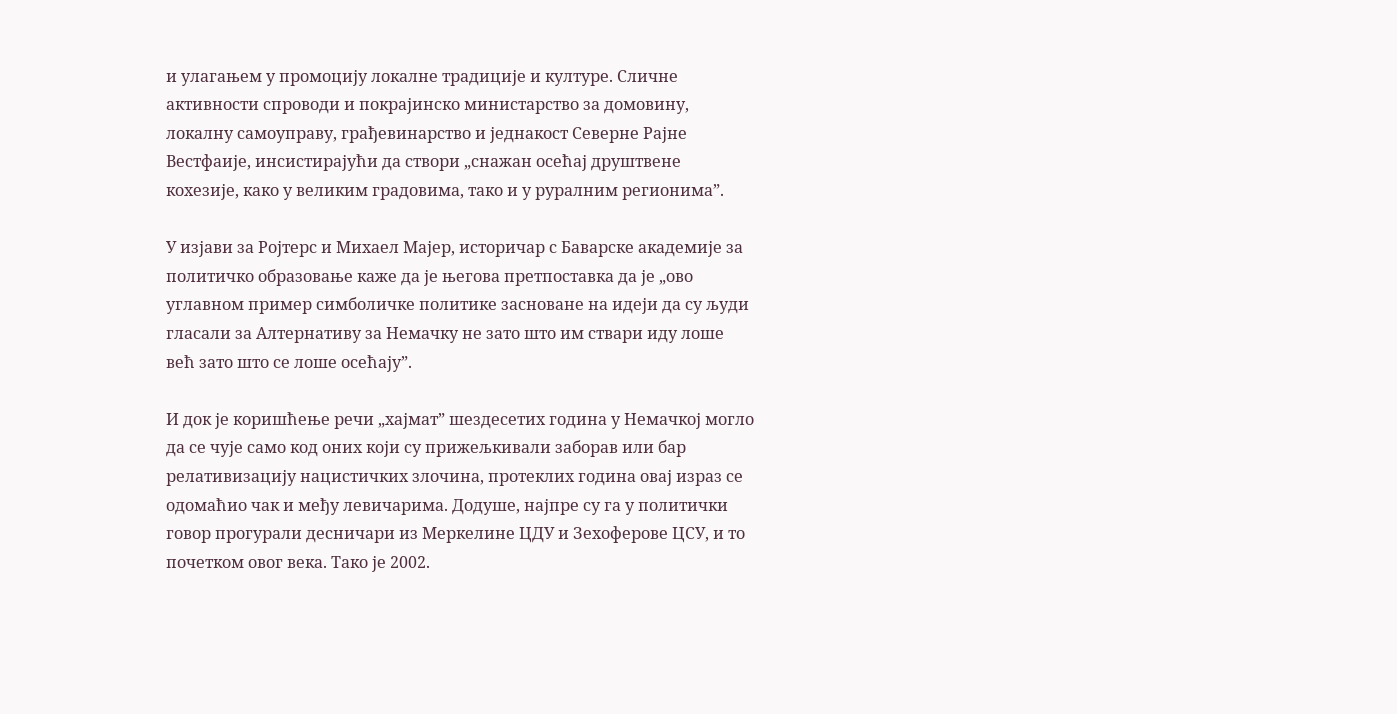и улагањем у промоцију локалне традиције и културе. Сличне активности спроводи и покрајинско министарство за домовину, локалну самоуправу, грађевинарство и једнакост Северне Рајне Вестфаије, инсистирајући да створи „снажан осећај друштвене кохезије, како у великим градовима, тако и у руралним регионима”.

У изјави за Ројтерс и Михаел Мајер, историчар с Баварске академије за политичко образовање каже да је његова претпоставка да је „ово углавном пример симболичке политике засноване на идеји да су људи гласали за Алтернативу за Немачку не зато што им ствари иду лоше већ зато што се лоше осећају”.

И док је коришћење речи „хајмат” шездесетих година у Немачкој могло да се чује само код оних који су прижељкивали заборав или бар релативизацију нацистичких злочина, протеклих година овај израз се одомаћио чак и међу левичарима. Додуше, најпре су га у политички говор прогурали десничари из Меркелине ЦДУ и Зехоферове ЦСУ, и то почетком овог века. Тако је 2002.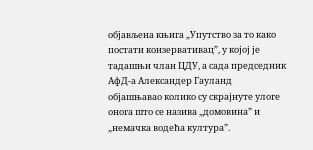објављена књига „Упутство за то како постати конзервативац”, у којој је тадашњи члан ЦДУ, а сада председник АфД-а Александер Гауланд објашњавао колико су скрајнуте улоге онога што се назива „домовина” и „немачка водећа култура”.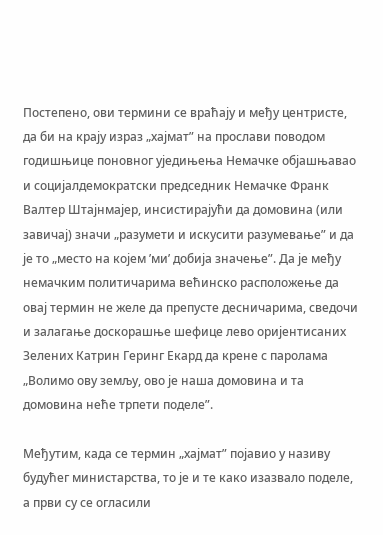Постепено, ови термини се враћају и међу центристе, да би на крају израз „хајмат” на прослави поводом годишњице поновног уједињења Немачке објашњавао и социјалдемократски председник Немачке Франк Валтер Штајнмајер, инсистирајући да домовина (или завичај) значи „разумети и искусити разумевање” и да је то „место на којем ’ми’ добија значење”. Да је међу немачким политичарима већинско расположење да овај термин не желе да препусте десничарима, сведочи и залагање доскорашње шефице лево оријентисаних Зелених Катрин Геринг Екард да крене с паролама „Волимо ову земљу, ово је наша домовина и та домовина неће трпети поделе”.

Међутим, када се термин „хајмат” појавио у називу будућег министарства, то је и те како изазвало поделе, а први су се огласили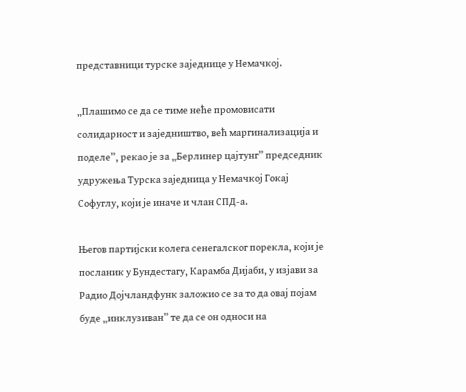представници турске заједнице у Немачкој.

„Плашимо се да се тиме неће промовисати солидарност и заједништво, већ маргинализација и поделе”, рекао је за „Берлинер цајтунг” председник удружења Турска заједница у Немачкој Гокај Софуглу, који је иначе и члан СПД-а.

Његов партијски колега сенегалског порекла, који је посланик у Бундестагу, Карамба Дијаби, у изјави за Радио Дојчландфунк заложио се за то да овај појам буде „инклузиван” те да се он односи на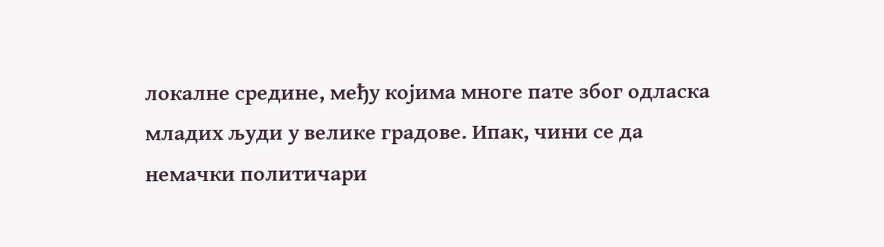локалне средине, међу којима многе пате због одласка младих људи у велике градове. Ипак, чини се да немачки политичари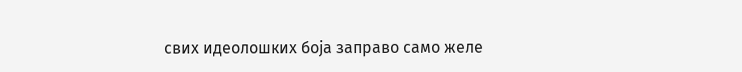свих идеолошких боја заправо само желе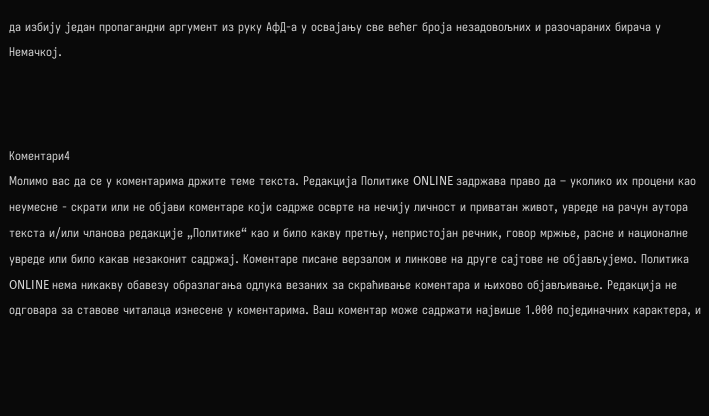да избију један пропагандни аргумент из руку АфД-а у освајању све већег броја незадовољних и разочараних бирача у Немачкој.



Коментари4
Молимо вас да се у коментарима држите теме текста. Редакција Политике ONLINE задржава право да – уколико их процени као неумесне - скрати или не објави коментаре који садрже осврте на нечију личност и приватан живот, увреде на рачун аутора текста и/или чланова редакције „Политике“ као и било какву претњу, непристојан речник, говор мржње, расне и националне увреде или било какав незаконит садржај. Коментаре писане верзалом и линкове на друге сајтове не објављујемо. Политика ONLINE нема никакву обавезу образлагања одлука везаних за скраћивање коментара и њихово објављивање. Редакција не одговара за ставове читалаца изнесене у коментарима. Ваш коментар може садржати највише 1.000 појединачних карактера, и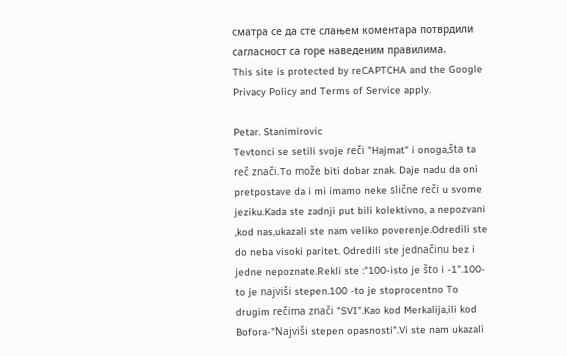сматра се да сте слањем коментара потврдили сагласност са горе наведеним правилима.
This site is protected by reCAPTCHA and the Google Privacy Policy and Terms of Service apply.

Petar. Stanimirovic
Tevtonci se setili svoje reči "Hajmat" i onoga,šta ta reč znači.To može biti dobar znak. Daje nadu da oni pretpostave da i mi imamo neke slične reči u svome jeziku.Kada ste zadnji put bili kolektivno, a nepozvani ,kod nas,ukazali ste nam veliko poverenje.Odredili ste do neba visoki paritet. Odredili ste jednačinu bez i jedne nepoznate.Rekli ste :"100-isto je što i -1".100-to je najviši stepen.100 -to je stoprocentno To drugim rečima znači "SVI".Kao kod Merkalija,ili kod Bofora-"Najviši stepen opasnosti".Vi ste nam ukazali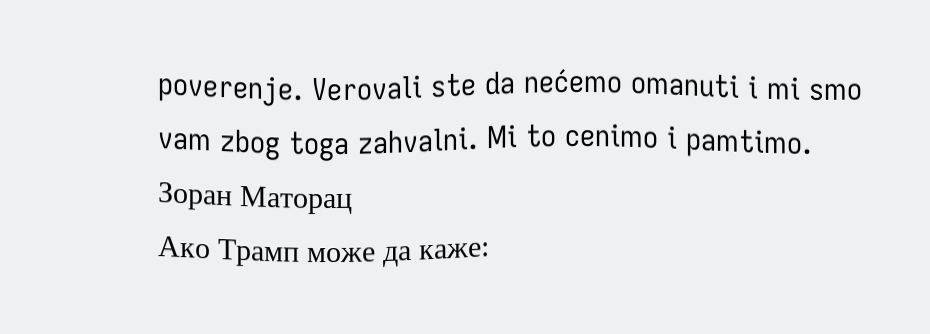poverenje. Verovali ste da nećemo omanuti i mi smo vam zbog toga zahvalni. Mi to cenimo i pamtimo.
Зоран Маторац
Ако Трамп може да каже: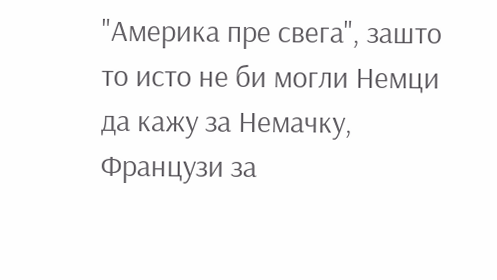"Америка пре свега", зашто то исто не би могли Немци да кажу за Немачку, Французи за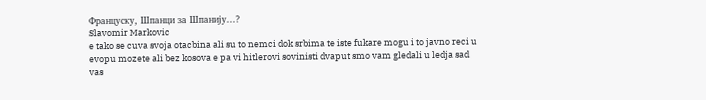Француску, Шпанци за Шпанију...?
Slavomir Markovic
e tako se cuva svoja otacbina ali su to nemci dok srbima te iste fukare mogu i to javno reci u evopu mozete ali bez kosova e pa vi hitlerovi sovinisti dvaput smo vam gledali u ledja sad vas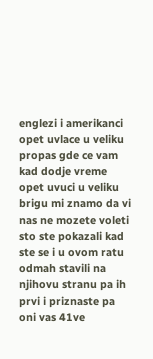englezi i amerikanci opet uvlace u veliku propas gde ce vam kad dodje vreme opet uvuci u veliku brigu mi znamo da vi nas ne mozete voleti sto ste pokazali kad ste se i u ovom ratu odmah stavili na njihovu stranu pa ih prvi i priznaste pa oni vas 41ve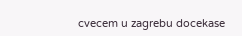cvecem u zagrebu docekase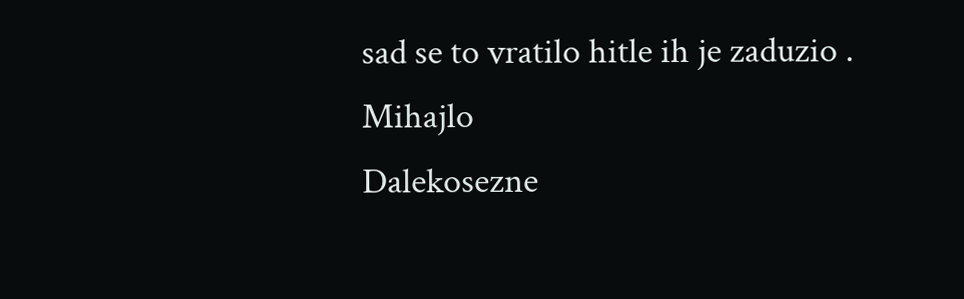sad se to vratilo hitle ih je zaduzio .
Mihajlo
Dalekosezne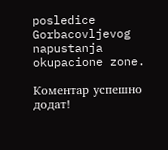posledice Gorbacovljevog napustanja okupacione zone.

Комeнтар успeшно додат!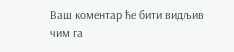Ваш комeнтар ћe бити видљив чим га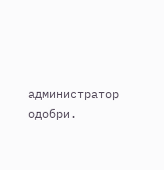администратор одобри.